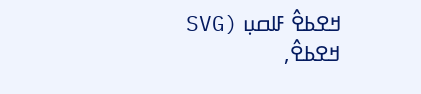ߞߐߕߐ߮ ߓߊߛߎ߲ (SVG ߞߐߕߐ߮,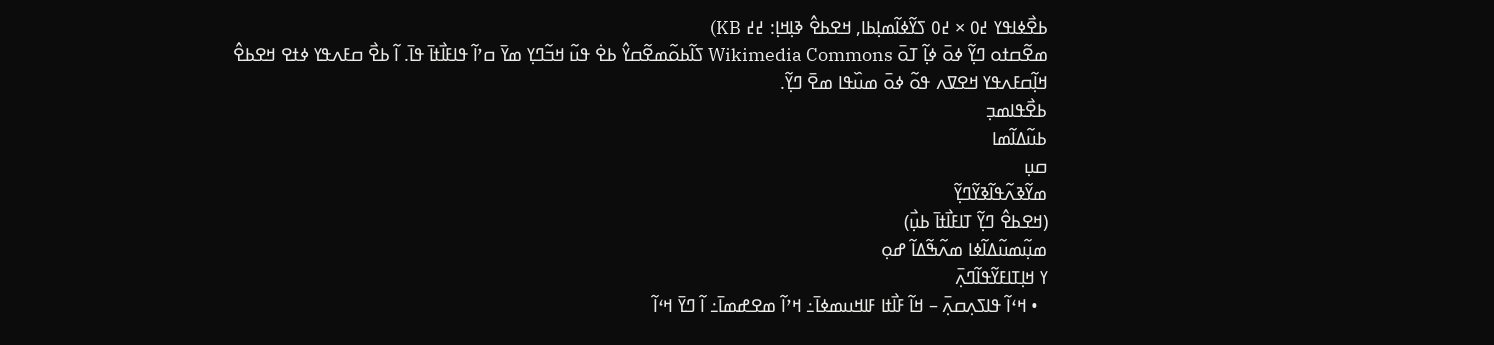ߕߐ߯ߦߊߟߌ ߄߀ × ߄߀ ߖߌ߬ߦߊ߬ߘߊ߲ߕߊ, ߞߐߕߐ߮ ߢߊ߲ߞߊ߲: ߄߄ KB)
ߘߐ߬ߛߙߋ ߣߌ߲߬ ߦߋ߫ ߦߊ߲߬ ߠߋ߫ Wikimedia Commons ߖߊ߬ߕߋ߬ߘߐ߬ߛߌ߮ ߕߐ߭ ߟߎ߬ ߞߏ߬ߣߌ߲ ߘߌ߫ ߛߴߊ߬ ߟߊߓߊ߯ߙߊ߫ ߟߊ߫. ߊ߬ ߕߐ߯ ߛߓߍߟߌ ߦߙߐ ߞߐߕߐ߮ ߞߊ߲߬ߛߓߍߟߌ ߞߐߜߍ ߟߋ߬ ߦߋ߫ ߘߎ߰ߟߊ ߘߐ߫ ߣߌ߲߬.
ߕߐ߯ߟߊߘߏ߲
ߕߎ߬ߡߊ߬ߘߊ
ߛߎ߲
ߘߌ߬ߢߍ߬ߟߊ߬ߢߌ߬ߣߌ߲߬
(ߞߐߕߐ߮ ߣߌ߲߬ ߠߊߓߊ߯ߙߊ߫ ߕߎ߲߯)
ߘߎ߲߬ߘߎ߬ߡߊ߬ߦߊ ߘߍ߬ߒ߬ߡߊ߬ ߝߋ߲
ߌ ߞߊ߲ߠߊߓߌ߬ߟߊ߬ߣߍ߲߫
  • ߞߵߊ߬ ߟߊߖߍ߲ߛߍ߲߫ – ߞߊ߬ ߓߊ߯ߙߊ ߓߊߞߎߘߦߊ߫߸ ߞߴߊ߬ ߘߐߝߘߊ߫߸ ߊ߬ ߣߌ߫ ߞߵߊ߬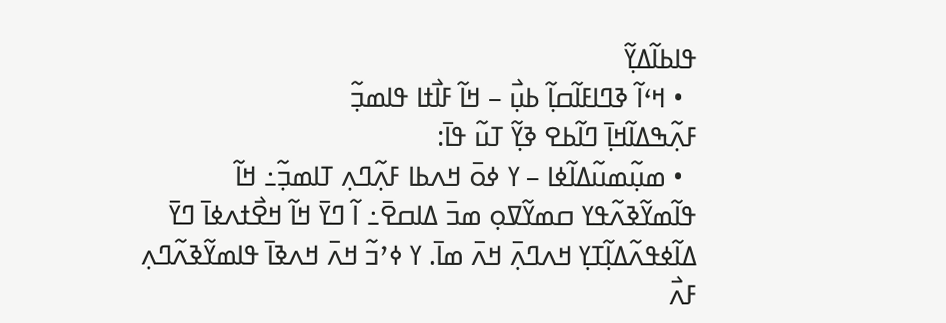ߟߊߕߊ߬ߡߌ߲߬
  • ߞߵߊ߬ ߢߣߊߓߊ߬ߛߊ߲߬ ߕߎ߲߯ – ߞߊ߬ ߓߊ߯ߙߊ ߟߊߘߏ߲߬
ߓߍ߲߬ߒߡߊ߬ߞߊ߲߫ ߣߊ߬ߕߐ ߢߌ߲߬ ߠߎ߬ ߟߊ߫:
  • ߘߎ߲߬ߘߎ߬ߡߊ߬ߦߊ – ߌ ߦߋ߫ ߞߍߕߊ ߓߍ߲߬ߣߍ߲ ߠߊߘߏ߲߬߸ ߞߊ߬ ߟߊ߬ߘߌ߬ߢߍ߬ߟߌ ߛߘߌ߬ߜߋ߲ ߘߏ߫ ߡߊߛߐ߫߸ ߊ߬ ߣߌ߫ ߞߊ߬ ߞߐ߯ߙߍߦߊ߫ ߣߌ߫ ߡߊ߬ߦߟߍ߬ߡߊ߲߬ߠߌ߲ ߞߍߣߍ߲߫ ߞߍ߫ ߘߊ߫. ߌ ߦߴߏ߬ ߞߍ߫ ߞߍߢߊ߫ ߟߊߘߌ߬ߢߍ߬ߣߍ߲ ߓߍ߯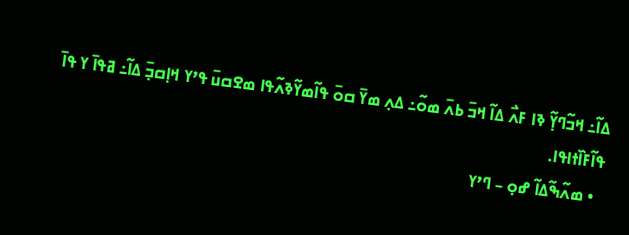ߡߊ߬߸ ߞߏ߬ߣߌ߲߬ ߢߊ ߓߍ߯ ߡߊ߬ ߞߏ߫ ߕߍ߫ ߘߋ߬߸ ߡߍ߲ ߘߌ߫ ߛߋ߫ ߟߊ߬ߘߌ߬ߢߍ߬ߟߊ ߘߐߛߎ߫ ߟߴߌ ߞߊ߲ߛߏ߲߫ ߡߊ߬߸ ߥߟߊ߫ ߌ ߟߊ߫ ߟߊ߬ߓߊ߰ߙߊߟߊ.
  • ߘߍ߬ߒ߬ߡߊ߬ ߝߋ߲ – ߣߴߌ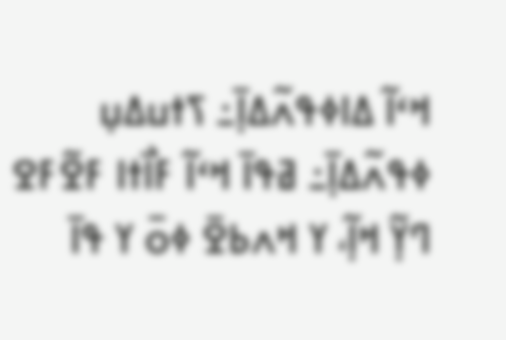ߞߵߊ߬ ߡߊߦߟߍ߬ߡߊ߲߫߸ ߖߙߎߡߎ߲ ߦߟߍ߬ߡߊ߲߫߸ ߥߟߊ߫ ߞߵߊ߬ ߓߊ߯ߙߊ ߓߐ߬ߓߐ ߣߌ߲߬ ߞߊ߲߬، ߌ ߞߍߕߐ߫ ߦߋ߫ ߌ ߟߊ߫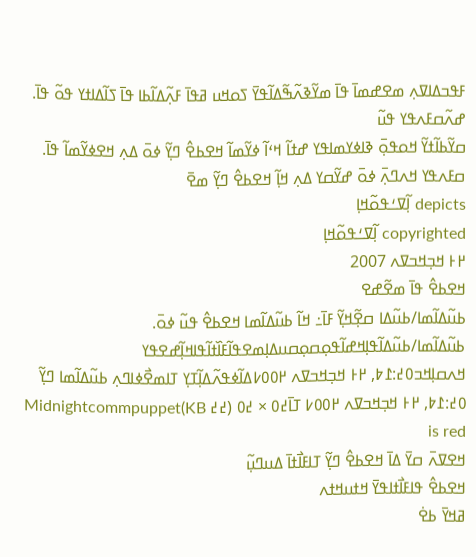ߓߟߏߡߊߜߍ߲ ߘߐߝߘߊ߫ ߟߊ߫ ߘߌ߬ߢߍ߬ߒ߬ߡߊ߬ߟߌ߫ ߖߋߞߎ ߥߟߊ߫ ߓߍ߲߬ߡߊ߬ߕߊ ߟߊ߫ ߖߊ߬ߡߊߙߌ ߟߋ߬ ߟߊ߫.
ߝߍ߬ߛߓߍߟߌ ߟߎ߬
ߛߌ߬ߕߊ߬ߙߌ߬ ߞߋߟߋ߲߫ ߢߊߦߌߘߊߟߌ ߝߙߊ߬ ߞߵߊ߬ ߦߌ߬ߘߊ߬ ߞߐߕߐ߮ ߣߌ߲߬ ߦߋ߫ ߡߍ߲ ߞߐߦߌ߬ߘߊ߬ ߟߊ߫.
ߛߓߍߟߌ ߞߍߣߍ߲߫ ߦߋ߫ ߝߌ߬ߛߌ ߡߍ߲ ߞߊ߲߬ ߞߐߕߐ߮ ߣߌ߲߬ ߘߐ߫
depicts ߊ߲߬ߜߑߟߋ߬ߞߊ߲
copyrighted ߊ߲߬ߜߑߟߋ߬ߞߊ߲
߂߅ ߞߏ߲ߞߏߜߍ 2007
ߞߐߕߐ߮ ߟߊ߫ ߘߐ߬ߝߐ
ߕߎ߬ߡߊ߬ߘߊ/ߕߎ߬ߡߊ ߛߐ߲߬ߞߌ߲߬ ߓߊ߫߸ ߞߊ߬ ߕߎ߬ߡߊ߬ߘߊ ߞߐߕߐ߮ ߟߎ߬ ߦߋ߫.
ߕߎ߬ߡߊ߬ߘߊ/ߕߎ߬ߡߊ߬ߟߊ߲ߞߝߊ߬ߟߋ߲ߛߋ߲ߛߎߡߊ߲ߘߐߟߊ߬ߓߊ߰ߙߊ߬ߟߊߞߊ߲߬ߝߐߟߌ
ߞߍߛߊ߲ߞߏ߀߄:߁߈, ߂߅ ߞߏ߲ߞߏߜߍ ߂߀߀߇ߡߊ߬ߦߟߍ߬ߡߊ߲߬ߠߌ߲ ߠߊߘߐ߯ߦߊߣߍ߲ ߕߎ߬ߡߊ߬ߘߊ ߣߌ߲߬ ߀߄:߁߈, ߂߅ ߞߏ߲ߞߏߜߍ ߂߀߀߇ ߠߊ߫߄߀ × ߄߀ (߄߄ KB)Midnightcommpuppet is red
ߞߐߜߍ߫ ߛߌ߫ ߡߊ߫ ߞߐߕߐ߮ ߣߌ߲߬ ߠߊߓߊ߯ߙߊ߫ ߡߎߣߎ߲߬
ߞߐߕߐ߮ ߟߊߓߊ߯ߙߊߟߌ߫ ߞߙߎߞߙߍ
ߥߞߌ߫ ߕߐ߭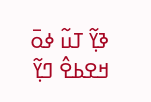ߢߌ߲߬ ߠߎ߬ ߦߋ߫ ߞߐߕߐ߮ ߣߌ߲߬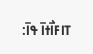ߠߊߓߊ߯ߙߊ߫ ߟߊ߫: